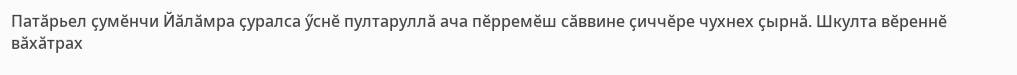Патӑрьел ҫумӗнчи Йӑлӑмра ҫуралса ӳснӗ пултаруллӑ ача пӗрремӗш сӑввине ҫиччӗре чухнех ҫырнӑ. Шкулта вӗреннӗ вӑхӑтрах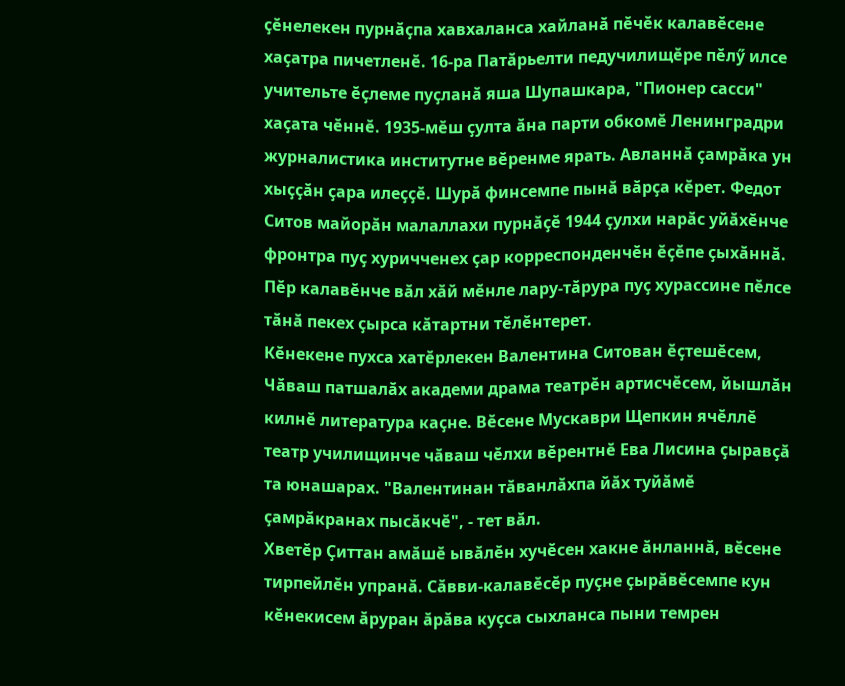ҫӗнелекен пурнӑҫпа хавхаланса хайланӑ пӗчӗк калавӗсене хаҫатра пичетленӗ. 16-ра Патӑрьелти педучилищӗре пӗлӳ илсе учительте ӗҫлеме пуҫланӑ яша Шупашкара, "Пионер сасси" хаҫата чӗннӗ. 1935-мӗш ҫулта ӑна парти обкомӗ Ленинградри журналистика институтне вӗренме ярать. Авланнӑ ҫамрӑка ун хыҫҫӑн ҫара илеҫҫӗ. Шурӑ финсемпе пынӑ вӑрҫа кӗрет. Федот Ситов майорӑн малаллахи пурнӑҫӗ 1944 ҫулхи нарӑс уйӑхӗнче фронтра пуҫ хуричченех ҫар корреспонденчӗн ӗҫӗпе ҫыхӑннӑ. Пӗр калавӗнче вӑл хӑй мӗнле лару-тӑрура пуҫ хурассине пӗлсе тӑнӑ пекех ҫырса кӑтартни тӗлӗнтерет.
Кӗнекене пухса хатӗрлекен Валентина Ситован ӗҫтешӗсем, Чӑваш патшалӑх академи драма театрӗн артисчӗсем, йышлӑн килнӗ литература каҫне. Вӗсене Мускаври Щепкин ячӗллӗ театр училищинче чӑваш чӗлхи вӗрентнӗ Ева Лисина ҫыравҫӑ та юнашарах. "Валентинан тӑванлӑхпа йӑх туйӑмӗ ҫамрӑкранах пысӑкчӗ", - тет вӑл.
Хветӗр Ҫиттан амӑшӗ ывӑлӗн хучӗсен хакне ӑнланнӑ, вӗсене тирпейлӗн упранӑ. Сӑвви-калавӗсӗр пуҫне ҫырӑвӗсемпе кун кӗнекисем ӑруран ӑрӑва куҫса сыхланса пыни темрен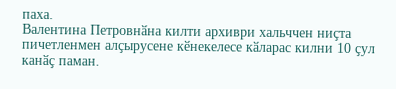паха.
Валентина Петровнӑна килти архиври хальччен ниҫта пичетленмен алҫырусене кӗнекелесе кӑларас килни 10 ҫул канӑҫ паман.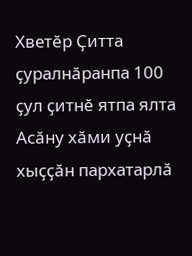Хветӗр Ҫитта ҫуралнӑранпа 100 ҫул ҫитнӗ ятпа ялта Асӑну хӑми уҫнӑ хыҫҫӑн пархатарлӑ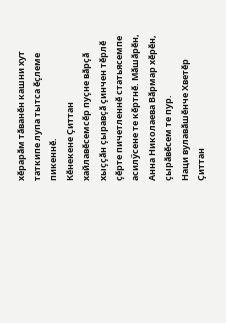хӗрарӑм тӑванӗн кашни хут таткипе лупа тытса ӗҫлеме пикеннӗ.
Кӗнекене Ҫиттан хайлавӗсемсӗр пуҫне вӑрҫӑ хыҫҫӑн ҫыравҫӑ ҫинчен тӗрлӗ ҫӗрте пичетленнӗ статьясемпе асилӳсене те кӗртнӗ. Мӑшӑрӗн, Анна Николаева Вӑрмар хӗрӗн, ҫырӑвӗсем те пур.
Наци вулавӑшӗнче Хветӗр Ҫиттан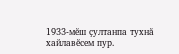1933-мӗш ҫултанпа тухнӑ хайлавӗсем пур.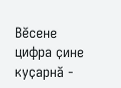Вӗсене цифра ҫине куҫарнӑ -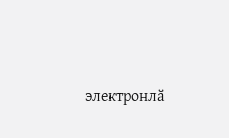электронлӑ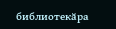библиотекӑра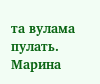та вулама пулать.
Марина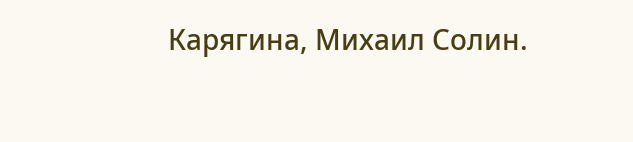Карягина, Михаил Солин.